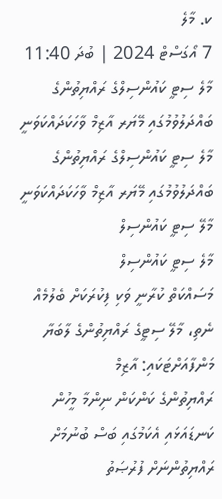ކ. މާލެ
7 އޯގަސްޓް 2024 | ބުދަ 11:40
މާލެ ސިޓީ ކައުންސިލްގެ ރައްޔިތުންގެ ބައްދަލުވުމުގައި މޭޔަރ އާޒިމް ވާހަކަދައްކަވަނީ
މާލެ ސިޓީ ކައުންސިލްގެ ރައްޔިތުންގެ ބައްދަލުވުމުގައި މޭޔަރ އާޒިމް ވާހަކަދައްކަވަނީ
މާލޭ ސިޓީ ކައުންސިލް
މާލެ ސިޓީ ކައުންސިލް
މަސައްކަތް ކުރާނީ ވަކި ފިކުރަކަށް ބެލުމެއް ނެތި، މާލޭ ސިޓީގެ ރައްޔިތުންގެ ލާބަޔާ މަންފާއަށްޓަކައި: އާޒިމް
ރައްޔިތުންގެ ކަންކަން ނިންމާ މީހުން ކަނޑައަޅައި އެކަމުގައި ބަސް ބުނުމަށް ރައްޔިތުންނަށް ފުރުޞަތު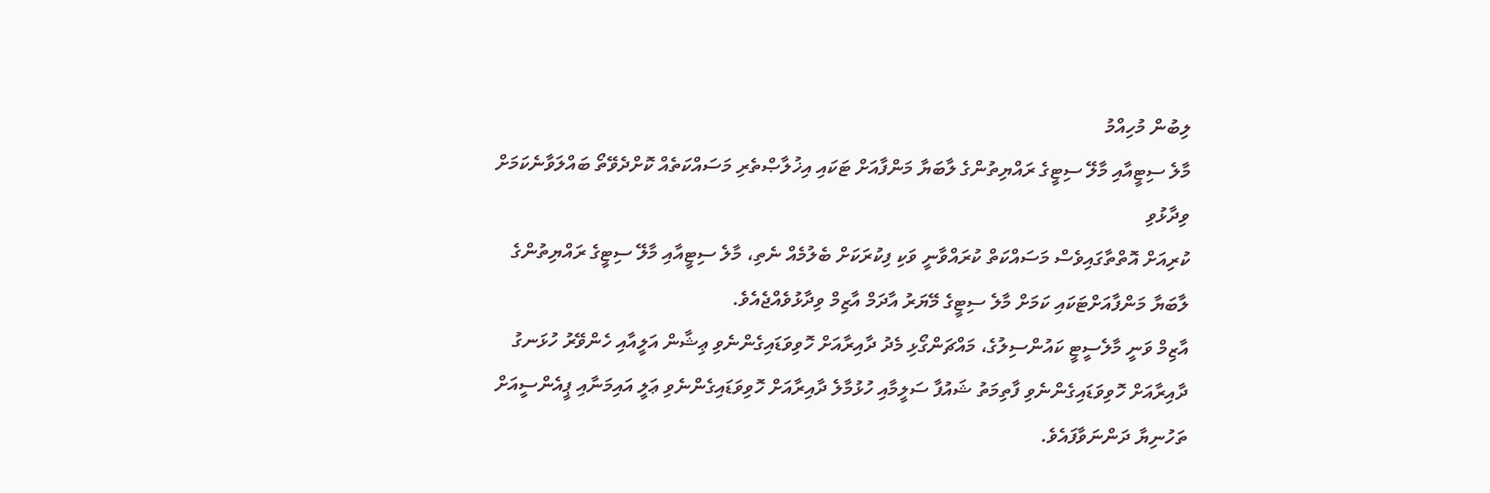ލިބުން މުހިއްމު
މާލެ ސިޓީއާއި މާލޭ ސިޓީގެ ރައްޔިތުންގެ ލާބަޔާ މަންފާއަށް ޓަކައި އިޚުލާޞްތެރި މަސައްކަތެއް ކޮށްދެވޭތޯ ބައްލަވާނެކަމަށް ވިދާޅުވި
ކުރިއަށް އޮތްތާގައިވެސް މަސައްކަތް ކުރައްވާނީ ވަކި ފިކުރަކަށް ބެލުމެއް ނެތި، މާލެ ސިޓީއާއި މާލޭ ސިޓީގެ ރައްޔިތުންގެ ލާބަޔާ މަންފާއަށްޓަކައި ކަމަށް މާލެ ސިޓީގެ މޭޔަރު އާދަމް އާޒިމް ވިދާޅުވެއްޖެއެވެ.
އާޒިމް ވަނީ މާލެސީޓީ ކައުންސިލުގެ، މައްޗަންގޯޅި މެދު ދާއިރާއަށް ހޮވިވަޑައިގެންނެވި ޢިޝާން އަލީއާއި ހެންވޭރު ހުޅަނގު ދާއިރާއަށް ހޮވިވަޑައިގެންނެވި ފާތިމަތު ޝައުފާ ސަލީމާއި ހުޅުމާލެ ދާއިރާއަށް ހޮވިވަޑައިގެންނެވި ޢަލީ އައިމަނާއި ޕީއެންސީއަށް ތަހުނިޔާ ދަންނަވާފައެވެ.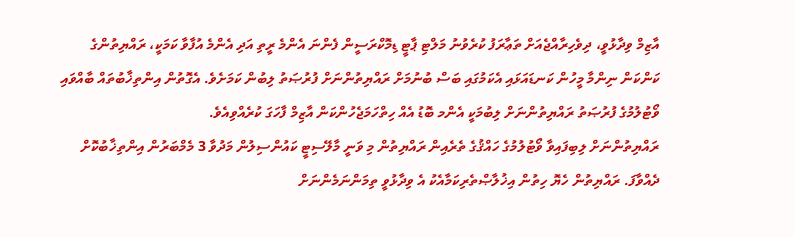އާޒިމް ވިދާޅުވީ، ދިވެހިރާއްޖެއަށް ތަޢާރަފު ކުރެވުނު މަލްޓި ޕާޓީ ޑިމޮކްރަސީން ފެންނަ އެންމެ ރީތި އަދި އެންމެ އުފާވާ ކަމަކީ، ރައްޔިތުންގެ ކަންކަން ނިންމާ މީހުން ކަނޑައަޅައި އެކަމުގައި ބަސް ބުނުމަށް ރައްޔިތުންނަށް ފުރުޞަތު ލިބުން ކަމަށެވެ. އެގޮތުން އިންތިޚާބުތައް ބާއްވައި ވޯޓުލުމުގެ ފުރުޞަތު ރައްޔިތުންނަށް ލިބުމަކީ އެންމ ބޮޑު އެއް ހިތްހަމަޖެހުންކަން އާޒިމް ފާހަގަ ކުރެއްވިއެވެ.
ރައްޔިތުންނަށް ލިބިފައިވާ ވޯޓުލުމުގެ ހައްޤުގެ ތެރެއިން ރައްޔިތުން މި ވަނީ މާލޭސިޓީ ކައުންސިލުން މަދުވާ 3 މެމްބަރުން އިންތިޚާބުކޮށް ދެއްވާފަ. ރައްޔިތުން ހެޔޮ ހިތުން އިޚުލާޞްތެރިކަމާއެކު އެ ވިދާޅުވީ ތިމަންނަމެންނަށް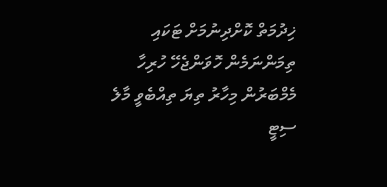ޚިދުމަތް ކޮށްދިނުމަށް ޓަކައި ތިމަންނަމެން ހޮވަންޖެހޭ ހުރިހާ މެމްބަރުން މިހާރު ތިޔަ ތިއްބެވީ މާލެ ސިޓީ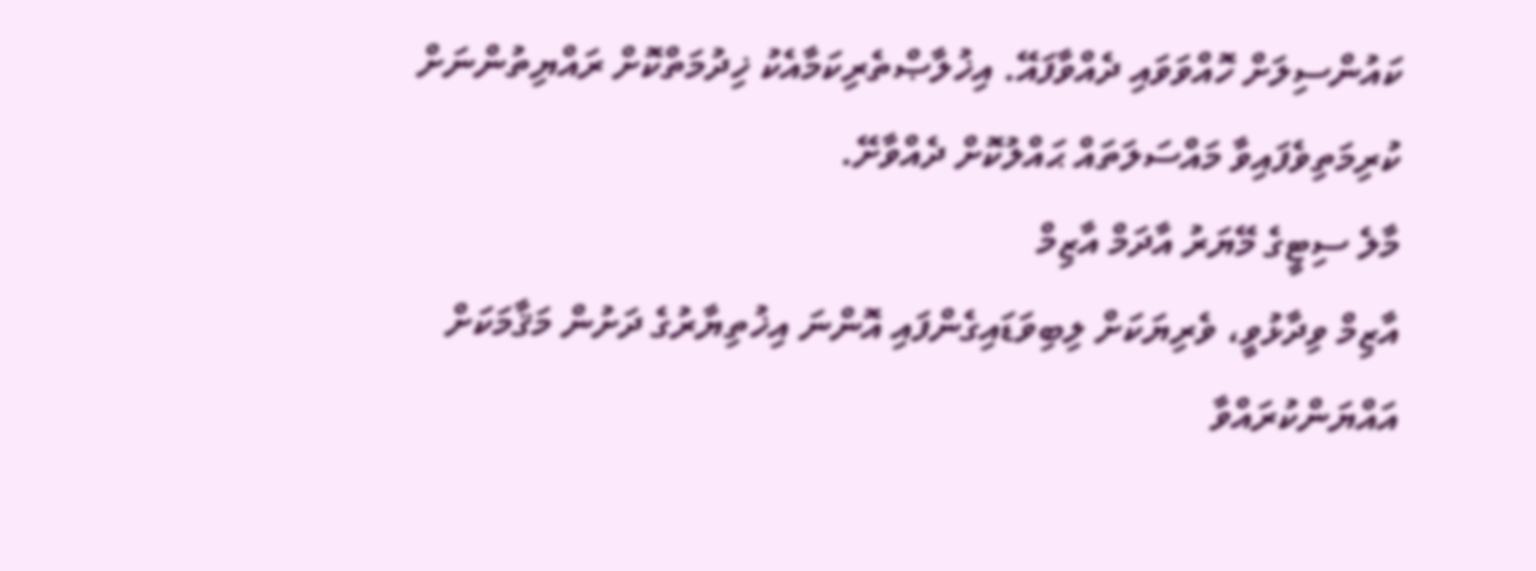ކައުންސިލަށް ހޮއްވަވައި ދެއްވާފައޭ. އިޚުލާޞްތެރިކަމާއެކު ޚިދުމަތްކޮށް ރައްޔިތުންނަށް ކުރިމަތިވެފައިވާ މައްސަލަތައް ޙައްލުކޮށް ދެއްވާށޭ.
މާލެ ސިޓީގެ މޭޔަރު އާދަމް އާޒިމް
އާޒިމް ވިދާޅުވީ، ވެރިޔަކަށް ލިބިވަޑައިގެންފައި އޮންނަ އިޚުތިޔާރުގެ ދަށުން މަޤާމަކަށް އައްޔަންކުރައްވާ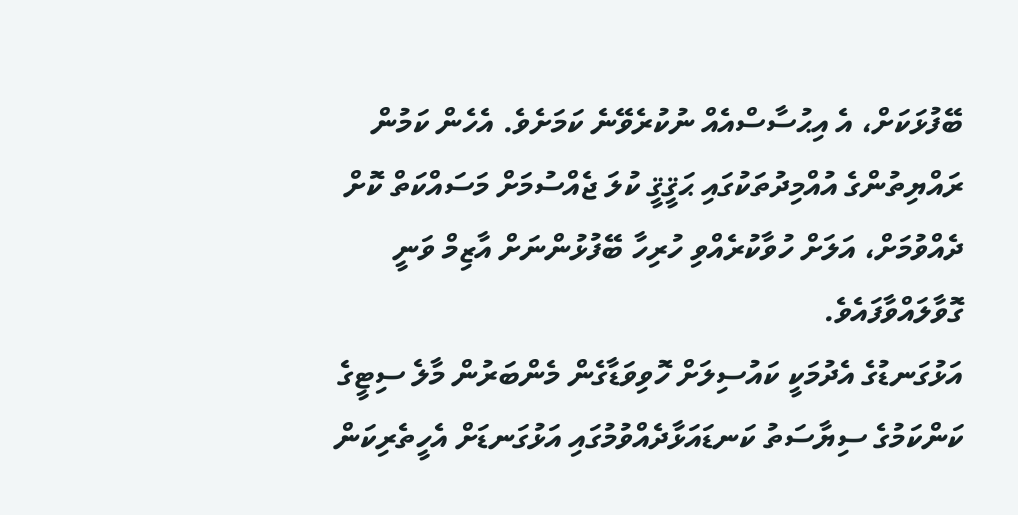ބޭފުޅަކަށް، އެ އިޙުސާސްއެއް ނުކުރެވޭނެ ކަމަށެވެ. އެހެން ކަމުން ރައްޔިތުންގެ އުއްމިދުތަކުގައި ޙަޤީޤީ ކުލަ ޖެއްސުމަށް މަސައްކަތް ކޮށް ދެއްވުމަށް، އަލަށް ހުވާކުރެއްވި ހުރިހާ ބޭފުޅުންނަށް އާޒިމް ވަނީ ގޮވާލައްވާފައެވެ.
އަޅުގަނޑުގެ އެދުމަކީ ކައުސިލަށް ހޮވިވަޑާގެން މެންބަރުން މާލެ ސިޓީގެ ކަންކަމުގެ ސިޔާސަތު ކަނޑައަޅާދެއްވުމުގައި އަޅުގަނޑަށް އެހީތެރިކަން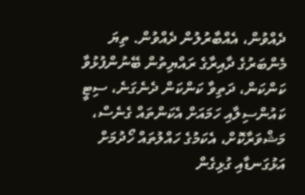ދެއްވުން، އެއްބާރުލުން ދެއްވުން. ތިޔަ މެންބަރުގެ ދާއިރާގެ ރައްޔިތުން ބޭނުންފުޅުވާ ކަންކަން، ދަތިވާ ކަންކަން ދެނެގަނެ، ސިޓީ ކައުންސިލާއި ހަމައަށް އެކަންތައް ގެނެސް، މަޝްވަރާކޮށް، އެކަމުގެ ހައްލުތައް ހޯދުމަށް އަޅުގަނޑާއި ގުޅިގެން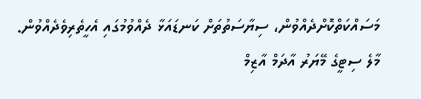މަސައްކަތްކޮށްދެއްވުން، ސިޔާސަތުތަށް ކަނޑައަޅާ ދެއްވުމުގައި އެހީތެރިވެދެއްވުން.
މާލެ ސިޓީގެ މޭޔަރު އާދަމް އާޒިމް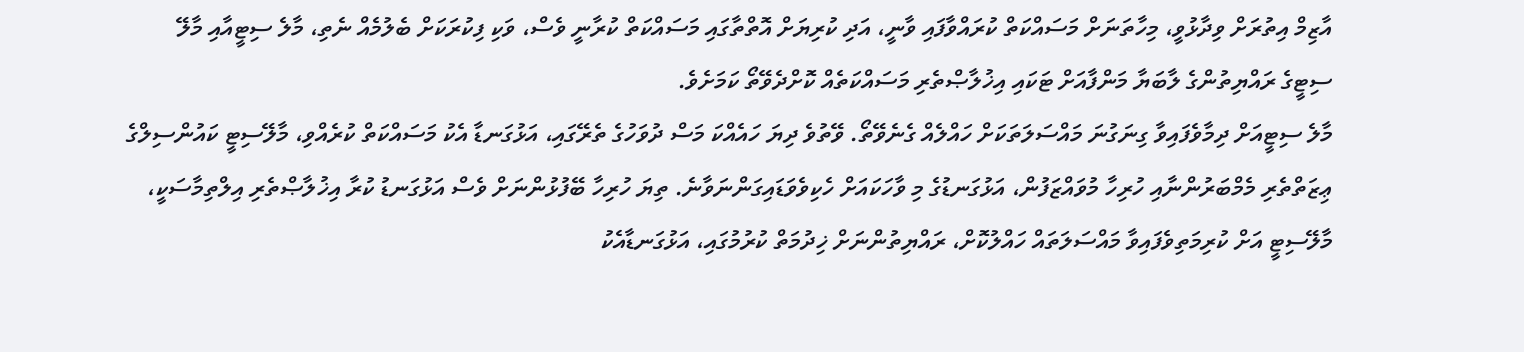އާޒިމް އިތުރަށް ވިދާޅުވީ، މިހާތަނަށް މަސައްކަތް ކުރައްވާފައި ވާނީ، އަދި ކުރިޔަށް އޮތްތާގައި މަސައްކަތް ކުރާނީ ވެސް، ވަކި ފިކުރަކަށް ބެލުމެއް ނެތި، މާލެ ސިޓީއާއި މާލޭ ސިޓީގެ ރައްޔިތުންގެ ލާބަޔާ މަންފާއަށް ޓަކައި އިޚުލާޞްތެރި މަސައްކަތެއް ކޮށްދެވޭތޯ ކަމަށެވެ.
މާލެ ސިޓީއަށް ދިމާވެފައިވާ ގިނަގުނަ މައްސަލަތަކަށް ހައްލެއް ގެނެވޭތޯ. ވޭތުވެ ދިޔަ ހައެއްކަ މަސް ދުވަހުގެ ތެރޭގައި، އަޅުގަނޑާ އެކު މަސައްކަތް ކުރެއްވި، މާލޭސިޓީ ކައުންސިލްގެ ޢިޒަތްތެރި މެމްބަރުންނާއި ހުރިހާ މުވައްޒަފުން، އަޅުގަނޑުގެ މި ވާހަކައަށް ހެކިވެވަޑައިގަންނަވާނެ. ތިޔަ ހުރިހާ ބޭފުޅުންނަށް ވެސް އަޅުގަނޑު ކުރާ އިޚުލާޞްތެރި އިލްތިމާސަކީ، މާލޭސިޓީ އަށް ކުރިމަތިވެފައިވާ މައްސަލަތައް ހައްލުކޮށް، ރައްޔިތުންނަށް ޚިދުމަތް ކުރުމުގައި، އަޅުގަނޑާއެކު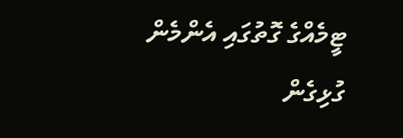ޓީމެއްގެ ގޮތުގައި އެންމެން ގުޅިގެން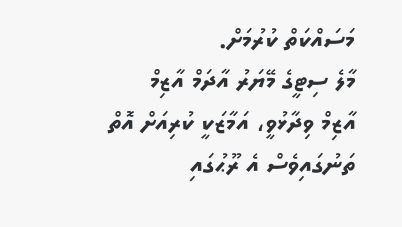މަސައްކަތް ކުރުމަށް.
މާލެ ސިޓީގެ މޭޔަރު އާދަމް އާޒިމް
އާޒިމް ވިދާޅުވީ، އަމާޒަކީ ކުރިއަށް އޮތް ތަނުގައިވެސް އެ ރޫޙުގައި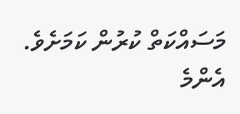މަސައްކަތް ކުރުން ކަމަށެވެ.
އެންމެ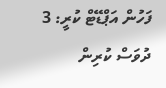ފަހުން އަޕްޑޭޓް ކުރީ: 3 ދުވަސް ކުރިން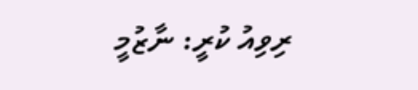ރިވިއު ކުރީ: ނާޒުމީ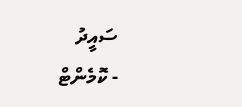ސައީދު
- ކޮމެންޓް